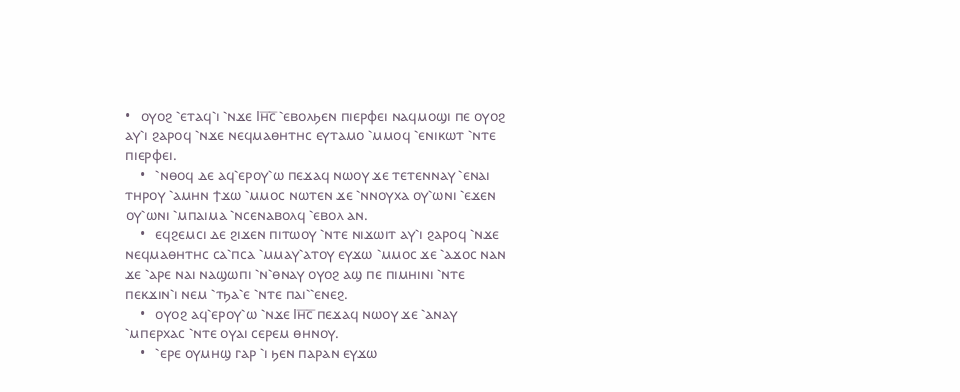•   ⲟⲩⲟϩ ⳿ⲉⲧⲁϥ⳿ⲓ ⳿ⲛϫⲉ Ⲓⲏ̅ⲥ̅ ⳿ⲉⲃⲟⲗϧⲉⲛ ⲡⲓⲉⲣⲫⲉⲓ ⲛⲁϥⲙⲟϣⲓ ⲡⲉ ⲟⲩⲟϩ ⲁⲩ⳿ⲓ ϩⲁⲣⲟϥ ⳿ⲛϫⲉ ⲛⲉϥⲙⲁⲑⲏⲧⲏⲥ ⲉⲩⲧⲁⲙⲟ ⳿ⲙⲙⲟϥ ⳿ⲉⲛⲓⲕⲱⲧ ⳿ⲛⲧⲉ ⲡⲓⲉⲣⲫⲉⲓ.
    •   ⳿ⲛⲑⲟϥ ⲇⲉ ⲁϥ⳿ⲉⲣⲟⲩ⳿ⲱ ⲡⲉϫⲁϥ ⲛⲱⲟⲩ ϫⲉ ⲧⲉⲧⲉⲛⲛⲁⲩ ⳿ⲉⲛⲁⲓ ⲧⲏⲣⲟⲩ ⳿ⲁⲙⲏⲛ ϯϫⲱ ⳿ⲙⲙⲟⲥ ⲛⲱⲧⲉⲛ ϫⲉ ⳿ⲛⲛⲟⲩⲭⲁ ⲟⲩ⳿ⲱⲛⲓ ⳿ⲉϫⲉⲛ ⲟⲩ⳿ⲱⲛⲓ ⳿ⲙⲡⲁⲓⲙⲁ ⳿ⲛⲥⲉⲛⲁⲃⲟⲗϥ ⳿ⲉⲃⲟⲗ ⲁⲛ.
    •   ⲉϥϩⲉⲙⲥⲓ ⲇⲉ ϩⲓϫⲉⲛ ⲡⲓⲧⲱⲟⲩ ⳿ⲛⲧⲉ ⲛⲓϫⲱⲓⲧ ⲁⲩ⳿ⲓ ϩⲁⲣⲟϥ ⳿ⲛϫⲉ ⲛⲉϥⲙⲁⲑⲏⲧⲏⲥ ⲥⲁ⳿ⲡⲥⲁ ⳿ⲙⲙⲁⲩ⳿ⲁⲧⲟⲩ ⲉⲩϫⲱ ⳿ⲙⲙⲟⲥ ϫⲉ ⳿ⲁϫⲟⲥ ⲛⲁⲛ ϫⲉ ⳿ⲁⲣⲉ ⲛⲁⲓ ⲛⲁϣⲱⲡⲓ ⳿ⲛ⳿ⲑⲛⲁⲩ ⲟⲩⲟϩ ⲁϣ ⲡⲉ ⲡⲓⲙⲏⲓⲛⲓ ⳿ⲛⲧⲉ ⲡⲉⲕϫⲓⲛ⳿ⲓ ⲛⲉⲙ ⳿ⲧϧⲁ⳿ⲉ ⳿ⲛⲧⲉ ⲡⲁⲓ⳿⳿ⲉⲛⲉϩ.
    •   ⲟⲩⲟϩ ⲁϥ⳿ⲉⲣⲟⲩ⳿ⲱ ⳿ⲛϫⲉ Ⲓⲏ̅ⲥ̅ ⲡⲉϫⲁϥ ⲛⲱⲟⲩ ϫⲉ ⳿ⲁⲛⲁⲩ ⳿ⲙⲡⲉⲣⲭⲁⲥ ⳿ⲛⲧⲉ ⲟⲩⲁⲓ ⲥⲉⲣⲉⲙ ⲑⲏⲛⲟⲩ.
    •   ⳿ⲉⲣⲉ ⲟⲩⲙⲏϣ ⲅⲁⲣ ⳿ⲓ ϧⲉⲛ ⲡⲁⲣⲁⲛ ⲉⲩϫⲱ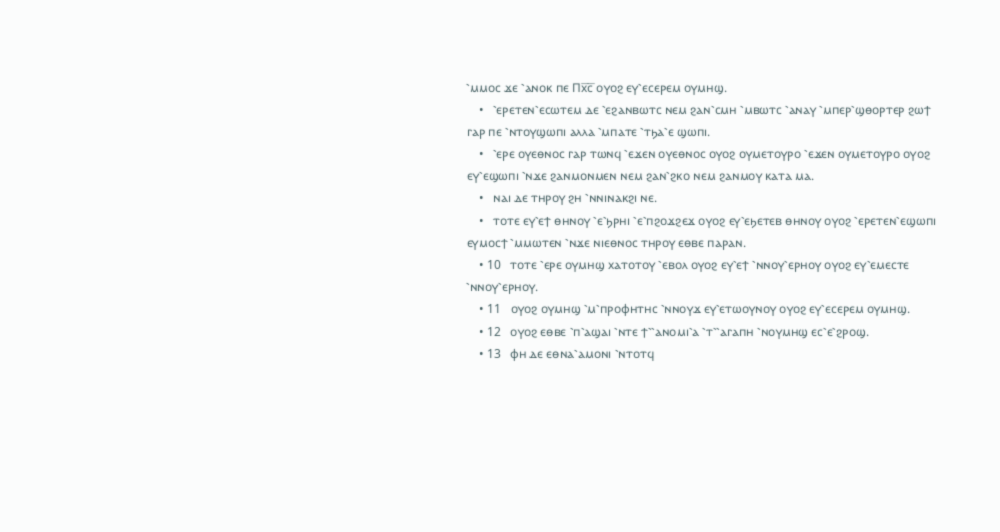⳿ⲙⲙⲟⲥ ϫⲉ ⳿ⲁⲛⲟⲕ ⲡⲉ Ⲡⲭ̅ⲥ̅ ⲟⲩⲟϩ ⲉⲩ⳿ⲉⲥⲉⲣⲉⲙ ⲟⲩⲙⲏϣ.
    •   ⳿ⲉⲣⲉⲧⲉⲛ⳿ⲉⲥⲱⲧⲉⲙ ⲇⲉ ⳿ⲉϩⲁⲛⲃⲱⲧⲥ ⲛⲉⲙ ϩⲁⲛ⳿ⲥⲙⲏ ⳿ⲙⲃⲱⲧⲥ ⳿ⲁⲛⲁⲩ ⳿ⲙⲡⲉⲣ⳿ϣⲑⲟⲣⲧⲉⲣ ϩⲱϯ ⲅⲁⲣ ⲡⲉ ⳿ⲛⲧⲟⲩϣⲱⲡⲓ ⲁⲗⲗⲁ ⳿ⲙⲡⲁⲧⲉ ⳿ⲧϧⲁ⳿ⲉ ϣⲱⲡⲓ.
    •   ⳿ⲉⲣⲉ ⲟⲩⲉⲑⲛⲟⲥ ⲅⲁⲣ ⲧⲱⲛϥ ⳿ⲉϫⲉⲛ ⲟⲩⲉⲑⲛⲟⲥ ⲟⲩⲟϩ ⲟⲩⲙⲉⲧⲟⲩⲣⲟ ⳿ⲉϫⲉⲛ ⲟⲩⲙⲉⲧⲟⲩⲣⲟ ⲟⲩⲟϩ ⲉⲩ⳿ⲉϣⲱⲡⲓ ⳿ⲛϫⲉ ϩⲁⲛⲙⲟⲛⲙⲉⲛ ⲛⲉⲙ ϩⲁⲛ⳿ϩⲕⲟ ⲛⲉⲙ ϩⲁⲛⲙⲟⲩ ⲕⲁⲧⲁ ⲙⲁ.
    •   ⲛⲁⲓ ⲇⲉ ⲧⲏⲣⲟⲩ ϩⲏ ⳿ⲛⲛⲓⲛⲁⲕϩⲓ ⲛⲉ.
    •   ⲧⲟⲧⲉ ⲉⲩ⳿ⲉϯ ⲑⲏⲛⲟⲩ ⳿ⲉ⳿ϧⲣⲏⲓ ⳿ⲉ⳿ⲡϩⲟϫϩⲉϫ ⲟⲩⲟϩ ⲉⲩ⳿ⲉϧⲉⲧⲉⲃ ⲑⲏⲛⲟⲩ ⲟⲩⲟϩ ⳿ⲉⲣⲉⲧⲉⲛ⳿ⲉϣⲱⲡⲓ ⲉⲩⲙⲟⲥϯ ⳿ⲙⲙⲱⲧⲉⲛ ⳿ⲛϫⲉ ⲛⲓⲉⲑⲛⲟⲥ ⲧⲏⲣⲟⲩ ⲉⲑⲃⲉ ⲡⲁⲣⲁⲛ.
    • 10   ⲧⲟⲧⲉ ⳿ⲉⲣⲉ ⲟⲩⲙⲏϣ ⲭⲁⲧⲟⲧⲟⲩ ⳿ⲉⲃⲟⲗ ⲟⲩⲟϩ ⲉⲩ⳿ⲉϯ ⳿ⲛⲛⲟⲩ⳿ⲉⲣⲏⲟⲩ ⲟⲩⲟϩ ⲉⲩ⳿ⲉⲙⲉⲥⲧⲉ ⳿ⲛⲛⲟⲩ⳿ⲉⲣⲏⲟⲩ.
    • 11   ⲟⲩⲟϩ ⲟⲩⲙⲏϣ ⳿ⲙ⳿ⲡⲣⲟⲫⲏⲧⲏⲥ ⳿ⲛⲛⲟⲩϫ ⲉⲩ⳿ⲉⲧⲱⲟⲩⲛⲟⲩ ⲟⲩⲟϩ ⲉⲩ⳿ⲉⲥⲉⲣⲉⲙ ⲟⲩⲙⲏϣ.
    • 12   ⲟⲩⲟϩ ⲉⲑⲃⲉ ⳿ⲡ⳿ⲁϣⲁⲓ ⳿ⲛⲧⲉ ϯ⳿⳿ⲁⲛⲟⲙⲓ⳿ⲁ ⳿ⲧ⳿⳿ⲁⲅⲁⲡⲏ ⳿ⲛⲟⲩⲙⲏϣ ⲉⲥ⳿ⲉ⳿ϩⲣⲟϣ.
    • 13   ⲫⲏ ⲇⲉ ⲉⲑⲛⲁ⳿ⲁⲙⲟⲛⲓ ⳿ⲛⲧⲟⲧϥ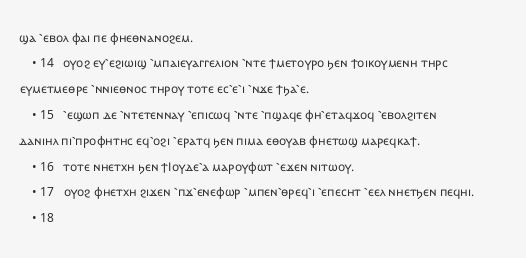ϣⲁ ⳿ⲉⲃⲟⲗ ⲫⲁⲓ ⲡⲉ ⲫⲏⲉⲑⲛⲁⲛⲟϩⲉⲙ.
    • 14   ⲟⲩⲟϩ ⲉⲩ⳿ⲉϩⲓⲱⲓϣ ⳿ⲙⲡⲁⲓⲉⲩⲁⲅⲅⲉⲗⲓⲟⲛ ⳿ⲛⲧⲉ ϯⲙⲉⲧⲟⲩⲣⲟ ϧⲉⲛ ϯⲟⲓⲕⲟⲩⲙⲉⲛⲏ ⲧⲏⲣⲥ ⲉⲩⲙⲉⲧⲙⲉⲑⲣⲉ ⳿ⲛⲛⲓⲉⲑⲛⲟⲥ ⲧⲏⲣⲟⲩ ⲧⲟⲧⲉ ⲉⲥ⳿ⲉ⳿ⲓ ⳿ⲛϫⲉ ϯϧⲁ⳿ⲉ.
    • 15   ⳿ⲉϣⲱⲡ ⲇⲉ ⳿ⲛⲧⲉⲧⲉⲛⲛⲁⲩ ⳿ⲉⲡⲓⲥⲱϥ ⳿ⲛⲧⲉ ⳿ⲡϣⲁϥⲉ ⲫⲏ⳿ⲉⲧⲁϥϫⲟϥ ⳿ⲉⲃⲟⲗϩⲓⲧⲉⲛ ⲇⲁⲛⲓⲏⲗ ⲡⲓ⳿ⲡⲣⲟⲫⲏⲧⲏⲥ ⲉϥ⳿ⲟϩⲓ ⳿ⲉⲣⲁⲧϥ ϧⲉⲛ ⲡⲓⲙⲁ ⲉⲑⲟⲩⲁⲃ ⲫⲏⲉⲧⲱϣ ⲙⲁⲣⲉϥⲕⲁϯ.
    • 16   ⲧⲟⲧⲉ ⲛⲏⲉⲧⲭⲏ ϧⲉⲛ ϯⲒⲟⲩⲇⲉ⳿ⲁ ⲙⲁⲣⲟⲩⲫⲱⲧ ⳿ⲉϫⲉⲛ ⲛⲓⲧⲱⲟⲩ.
    • 17   ⲟⲩⲟϩ ⲫⲏⲉⲧⲭⲏ ϩⲓϫⲉⲛ ⳿ⲡϫ⳿ⲉⲛⲉⲫⲱⲣ ⳿ⲙⲡⲉⲛ⳿ⲑⲣⲉϥ⳿ⲓ ⳿ⲉⲡⲉⲥⲏⲧ ⳿ⲉⲉⲗ ⲛⲏⲉⲧϧⲉⲛ ⲡⲉϥⲏⲓ.
    • 18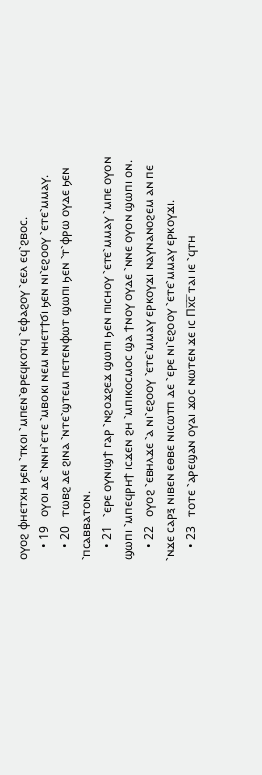ⲟⲩⲟϩ ⲫⲏⲉⲧⲭⲏ ϧⲉⲛ ⳿ⲧⲕⲟⲓ ⳿ⲙⲡⲉⲛ⳿ⲑⲣⲉϥⲕⲟⲧϥ ⳿ⲉⲫⲁϩⲟⲩ ⳿ⲉⲉⲗ ⲉϥ⳿ϩⲃⲟⲥ.
    • 19   ⲟⲩⲟⲓ ⲇⲉ ⳿ⲛⲛⲏ⳿ⲉⲧⲉ ⳿ⲙⲃⲟⲕⲓ ⲛⲉⲙ ⲛⲏⲉⲧϯϭⲓ ϧⲉⲛ ⲛⲓ⳿ⲉϩⲟⲟⲩ ⳿ⲉⲧⲉ⳿ⲙⲙⲁⲩ.
    • 20   ⲧⲱⲃϩ ⲇⲉ ϩⲓⲛⲁ ⳿ⲛⲧⲉ⳿ϣⲧⲉⲙ ⲡⲉⲧⲉⲛⲫⲱⲧ ϣⲱⲡⲓ ϧⲉⲛ ⳿ⲧ⳿ⲫⲣⲱ ⲟⲩⲇⲉ ϧⲉⲛ ⳿ⲡⲥⲁⲃⲃⲁⲧⲟⲛ.
    • 21   ⳿ⲉⲣⲉ ⲟⲩⲛⲓϣϯ ⲅⲁⲣ ⳿ⲛϩⲟϫϩⲉϫ ϣⲱⲡⲓ ϧⲉⲛ ⲡⲓⲥⲏⲟⲩ ⳿ⲉⲧⲉ⳿ⲙⲙⲁⲩ ⳿ⲙⲡⲉ ⲟⲩⲟⲛ ϣⲱⲡⲓ ⳿ⲙⲡⲉϥⲣⲏϯ ⲓⲥϫⲉⲛ ϩⲏ ⳿ⲙⲡⲓⲕⲟⲥⲙⲟⲥ ϣⲁ ϯⲛⲟⲩ ⲟⲩⲇⲉ ⳿ⲛⲛⲉ ⲟⲩⲟⲛ ϣⲱⲡⲓ ⲟⲛ.
    • 22   ⲟⲩⲟϩ ⳿ⲉⲃⲏⲗϫⲉ ⳿ⲁ ⲛⲓ⳿ⲉϩⲟⲟⲩ ⳿ⲉⲧⲉ⳿ⲙⲙⲁⲩ ⲉⲣⲕⲟⲩϫⲓ ⲛⲁⲩⲛⲁⲛⲟϩⲉⲙ ⲁⲛ ⲡⲉ ⳿ⲛϫⲉ ⲥⲁⲣⲝ ⲛⲓⲃⲉⲛ ⲉⲑⲃⲉ ⲛⲓⲥⲱⲧⲡ ⲇⲉ ⳿ⲉⲣⲉ ⲛⲓ⳿ⲉϩⲟⲟⲩ ⳿ⲉⲧⲉ⳿ⲙⲙⲁⲩ ⲉⲣⲕⲟⲩϫⲓ.
    • 23   ⲧⲟⲧⲉ ⳿ⲁⲣⲉϣⲁⲛ ⲟⲩⲁⲓ ϫⲟⲥ ⲛⲱⲧⲉⲛ ϫⲉ ⲓⲥ Ⲡⲭ̅ⲥ̅ ⲧⲁⲓ ⲓⲉ ⳿ϥⲧⲏ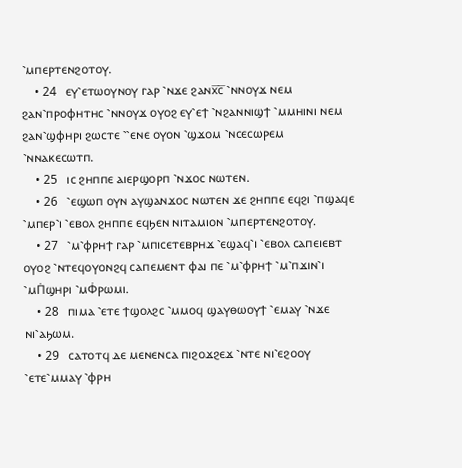⳿ⲙⲡⲉⲣⲧⲉⲛϩⲟⲧⲟⲩ.
    • 24   ⲉⲩ⳿ⲉⲧⲱⲟⲩⲛⲟⲩ ⲅⲁⲣ ⳿ⲛϫⲉ ϩⲁⲛⲭ̅ⲥ̅ ⳿ⲛⲛⲟⲩϫ ⲛⲉⲙ ϩⲁⲛ⳿ⲡⲣⲟⲫⲏⲧⲏⲥ ⳿ⲛⲛⲟⲩϫ ⲟⲩⲟϩ ⲉⲩ⳿ⲉϯ ⳿ⲛϩⲁⲛⲛⲓϣϯ ⳿ⲙⲙⲏⲓⲛⲓ ⲛⲉⲙ ϩⲁⲛ⳿ϣⲫⲏⲣⲓ ϩⲱⲥⲧⲉ ⳿⳿ⲉⲛⲉ ⲟⲩⲟⲛ ⳿ϣϫⲟⲙ ⳿ⲛⲥⲉⲥⲱⲣⲉⲙ ⳿ⲛⲛⲁⲕⲉⲥⲱⲧⲡ.
    • 25   ⲓⲥ ϩⲏⲡⲡⲉ ⲁⲓⲉⲣϣⲟⲣⲡ ⳿ⲛϫⲟⲥ ⲛⲱⲧⲉⲛ.
    • 26   ⳿ⲉϣⲱⲡ ⲟⲩⲛ ⲁⲩϣⲁⲛϫⲟⲥ ⲛⲱⲧⲉⲛ ϫⲉ ϩⲏⲡⲡⲉ ⲉϥϩⲓ ⳿ⲡϣⲁϥⲉ ⳿ⲙⲡⲉⲣ⳿ⲓ ⳿ⲉⲃⲟⲗ ϩⲏⲡⲡⲉ ⲉϥϧⲉⲛ ⲛⲓⲧⲁⲙⲓⲟⲛ ⳿ⲙⲡⲉⲣⲧⲉⲛϩⲟⲧⲟⲩ.
    • 27   ⳿ⲙ⳿ⲫⲣⲏϯ ⲅⲁⲣ ⳿ⲙⲡⲓⲥⲉⲧⲉⲃⲣⲏϫ ⳿ⲉϣⲁϥ⳿ⲓ ⳿ⲉⲃⲟⲗ ⲥⲁⲡⲉⲓⲉⲃⲧ ⲟⲩⲟϩ ⳿ⲛⲧⲉϥⲟⲩⲟⲛϩϥ ⲥⲁⲡⲉⲙⲉⲛⲧ ⲫⲁⲓ ⲡⲉ ⳿ⲙ⳿ⲫⲣⲏϯ ⳿ⲙ⳿ⲡϫⲓⲛ⳿ⲓ ⳿ⲙⲠ̇ϣⲏⲣⲓ ⳿ⲙⲪ̇ⲣⲱⲙⲓ.
    • 28   ⲡⲓⲙⲁ ⳿ⲉⲧⲉ ϯϣⲟⲗϩⲥ ⳿ⲙⲙⲟϥ ϣⲁⲩⲑⲱⲟⲩϯ ⳿ⲉⲙⲁⲩ ⳿ⲛϫⲉ ⲛⲓ⳿ⲁϧⲱⲙ.
    • 29   ⲥⲁⲧⲟⲧϥ ⲇⲉ ⲙⲉⲛⲉⲛⲥⲁ ⲡⲓϩⲟϫϩⲉϫ ⳿ⲛⲧⲉ ⲛⲓ⳿ⲉϩⲟⲟⲩ ⳿ⲉⲧⲉ⳿ⲙⲙⲁⲩ ⳿ⲫⲣⲏ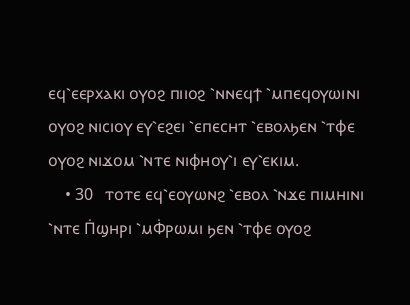ⲉϥ⳿ⲉⲉⲣⲭⲁⲕⲓ ⲟⲩⲟϩ ⲡⲓⲓⲟϩ ⳿ⲛⲛⲉϥϯ ⳿ⲙⲡⲉϥⲟⲩⲱⲓⲛⲓ ⲟⲩⲟϩ ⲛⲓⲥⲓⲟⲩ ⲉⲩ⳿ⲉϩⲉⲓ ⳿ⲉⲡⲉⲥⲏⲧ ⳿ⲉⲃⲟⲗϧⲉⲛ ⳿ⲧⲫⲉ ⲟⲩⲟϩ ⲛⲓϫⲟⲙ ⳿ⲛⲧⲉ ⲛⲓⲫⲏⲟⲩ⳿ⲓ ⲉⲩ⳿ⲉⲕⲓⲙ.
    • 30   ⲧⲟⲧⲉ ⲉϥ⳿ⲉⲟⲩⲱⲛϩ ⳿ⲉⲃⲟⲗ ⳿ⲛϫⲉ ⲡⲓⲙⲏⲓⲛⲓ ⳿ⲛⲧⲉ Ⲡ̇ϣⲏⲣⲓ ⳿ⲙⲪ̇ⲣⲱⲙⲓ ϧⲉⲛ ⳿ⲧⲫⲉ ⲟⲩⲟϩ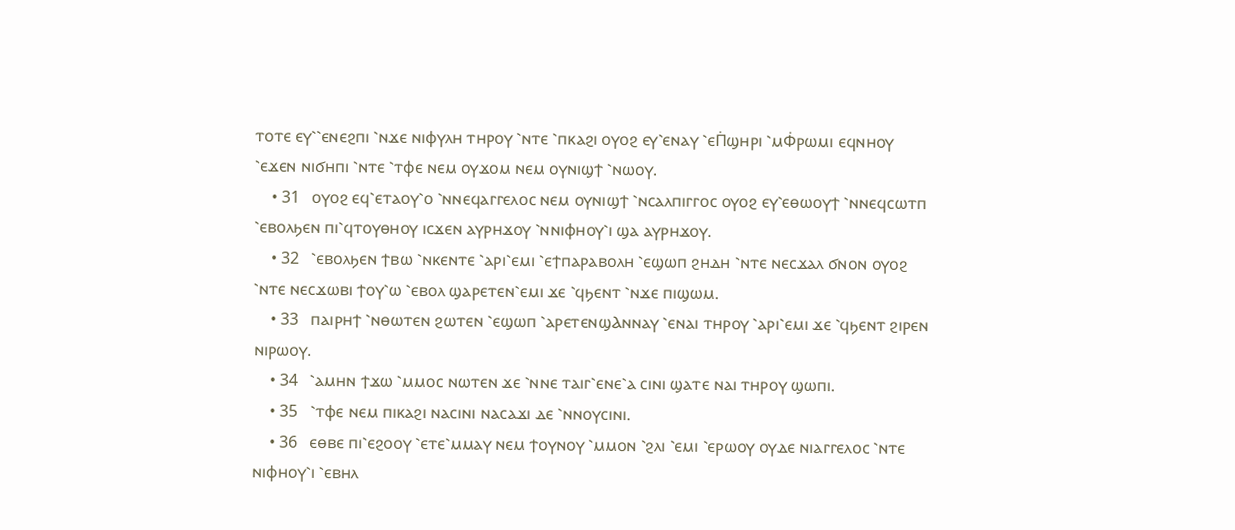ⲧⲟⲧⲉ ⲉⲩ⳿⳿ⲉⲛⲉϩⲡⲓ ⳿ⲛϫⲉ ⲛⲓⲫⲩⲗⲏ ⲧⲏⲣⲟⲩ ⳿ⲛⲧⲉ ⳿ⲡⲕⲁϩⲓ ⲟⲩⲟϩ ⲉⲩ⳿ⲉⲛⲁⲩ ⳿ⲉⲠ̇ϣⲏⲣⲓ ⳿ⲙⲪ̇ⲣⲱⲙⲓ ⲉϥⲛⲏⲟⲩ ⳿ⲉϫⲉⲛ ⲛⲓϭⲏⲡⲓ ⳿ⲛⲧⲉ ⳿ⲧⲫⲉ ⲛⲉⲙ ⲟⲩϫⲟⲙ ⲛⲉⲙ ⲟⲩⲛⲓϣϯ ⳿ⲛⲱⲟⲩ.
    • 31   ⲟⲩⲟϩ ⲉϥ⳿ⲉⲧⲁⲟⲩ⳿ⲟ ⳿ⲛⲛⲉϥⲁⲅⲅⲉⲗⲟⲥ ⲛⲉⲙ ⲟⲩⲛⲓϣϯ ⳿ⲛⲥⲁⲗⲡⲓⲅⲅⲟⲥ ⲟⲩⲟϩ ⲉⲩ⳿ⲉⲑⲱⲟⲩϯ ⳿ⲛⲛⲉϥⲥⲱⲧⲡ ⳿ⲉⲃⲟⲗϧⲉⲛ ⲡⲓ⳿ϥⲧⲟⲩⲑⲏⲟⲩ ⲓⲥϫⲉⲛ ⲁⲩⲣⲏϫⲟⲩ ⳿ⲛⲛⲓⲫⲏⲟⲩ⳿ⲓ ϣⲁ ⲁⲩⲣⲏϫⲟⲩ.
    • 32   ⳿ⲉⲃⲟⲗϧⲉⲛ ϯⲃⲱ ⳿ⲛⲕⲉⲛⲧⲉ ⳿ⲁⲣⲓ⳿ⲉⲙⲓ ⳿ⲉϯⲡⲁⲣⲁⲃⲟⲗⲏ ⳿ⲉϣⲱⲡ ϩⲏⲇⲏ ⳿ⲛⲧⲉ ⲛⲉⲥϫⲁⲗ ϭⲛⲟⲛ ⲟⲩⲟϩ ⳿ⲛⲧⲉ ⲛⲉⲥϫⲱⲃⲓ ϯⲟⲩ⳿ⲱ ⳿ⲉⲃⲟⲗ ϣⲁⲣⲉⲧⲉⲛ⳿ⲉⲙⲓ ϫⲉ ⳿ϥϧⲉⲛⲧ ⳿ⲛϫⲉ ⲡⲓϣⲱⲙ.
    • 33   ⲡⲁⲓⲣⲏϯ ⳿ⲛⲑⲱⲧⲉⲛ ϩⲱⲧⲉⲛ ⳿ⲉϣⲱⲡ ⳿ⲁⲣⲉⲧⲉⲛϣⲀⲛⲛⲁⲩ ⳿ⲉⲛⲁⲓ ⲧⲏⲣⲟⲩ ⳿ⲁⲣⲓ⳿ⲉⲙⲓ ϫⲉ ⳿ϥϧⲉⲛⲧ ϩⲓⲣⲉⲛ ⲛⲓⲣⲱⲟⲩ.
    • 34   ⳿ⲁⲙⲏⲛ ϯϫⲱ ⳿ⲙⲙⲟⲥ ⲛⲱⲧⲉⲛ ϫⲉ ⳿ⲛⲛⲉ ⲧⲁⲓⲅ⳿ⲉⲛⲉ⳿ⲁ ⲥⲓⲛⲓ ϣⲁⲧⲉ ⲛⲁⲓ ⲧⲏⲣⲟⲩ ϣⲱⲡⲓ.
    • 35   ⳿ⲧⲫⲉ ⲛⲉⲙ ⲡⲓⲕⲁϩⲓ ⲛⲁⲥⲓⲛⲓ ⲛⲁⲥⲁϫⲓ ⲇⲉ ⳿ⲛⲛⲟⲩⲥⲓⲛⲓ.
    • 36   ⲉⲑⲃⲉ ⲡⲓ⳿ⲉϩⲟⲟⲩ ⳿ⲉⲧⲉ⳿ⲙⲙⲁⲩ ⲛⲉⲙ ϯⲟⲩⲛⲟⲩ ⳿ⲙⲙⲟⲛ ⳿ϩⲗⲓ ⳿ⲉⲙⲓ ⳿ⲉⲣⲱⲟⲩ ⲟⲩⲇⲉ ⲛⲓⲁⲅⲅⲉⲗⲟⲥ ⳿ⲛⲧⲉ ⲛⲓⲫⲏⲟⲩ⳿ⲓ ⳿ⲉⲃⲏⲗ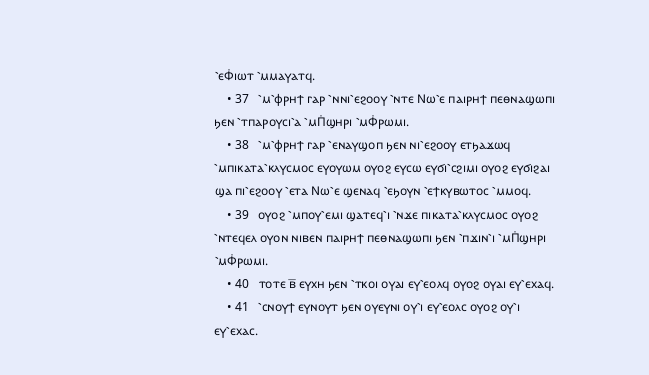⳿ⲉⲪ̇ⲓⲱⲧ ⳿ⲙⲙⲁⲩⲁⲧϥ.
    • 37   ⳿ⲙ⳿ⲫⲣⲏϯ ⲅⲁⲣ ⳿ⲛⲛⲓ⳿ⲉϩⲟⲟⲩ ⳿ⲛⲧⲉ Ⲛⲱ⳿ⲉ ⲡⲁⲓⲣⲏϯ ⲡⲉⲑⲛⲁϣⲱⲡⲓ ϧⲉⲛ ⳿ⲧⲡⲁⲣⲟⲩⲥⲓ⳿ⲁ ⳿ⲙⲠ̇ϣⲏⲣⲓ ⳿ⲙⲪ̇ⲣⲱⲙⲓ.
    • 38   ⳿ⲙ⳿ⲫⲣⲏϯ ⲅⲁⲣ ⳿ⲉⲛⲁⲩϣⲟⲡ ϧⲉⲛ ⲛⲓ⳿ⲉϩⲟⲟⲩ ⲉⲧϧⲁϫⲱϥ ⳿ⲙⲡⲓⲕⲁⲧⲁ⳿ⲕⲗⲩⲥⲙⲟⲥ ⲉⲩⲟⲩⲱⲙ ⲟⲩⲟϩ ⲉⲩⲥⲱ ⲉⲩϭⲓ⳿ⲥϩⲓⲙⲓ ⲟⲩⲟϩ ⲉⲩϭⲓϩⲁⲓ ϣⲁ ⲡⲓ⳿ⲉϩⲟⲟⲩ ⳿ⲉⲧⲁ Ⲛⲱ⳿ⲉ ϣⲉⲛⲁϥ ⳿ⲉϧⲟⲩⲛ ⳿ⲉϯⲕⲩⲃⲱⲧⲟⲥ ⳿ⲙⲙⲟϥ.
    • 39   ⲟⲩⲟϩ ⳿ⲙⲡⲟⲩ⳿ⲉⲙⲓ ϣⲁⲧⲉϥ⳿ⲓ ⳿ⲛϫⲉ ⲡⲓⲕⲁⲧⲁ⳿ⲕⲗⲩⲥⲙⲟⲥ ⲟⲩⲟϩ ⳿ⲛⲧⲉϥⲉⲗ ⲟⲩⲟⲛ ⲛⲓⲃⲉⲛ ⲡⲁⲓⲣⲏϯ ⲡⲉⲑⲛⲁϣⲱⲡⲓ ϧⲉⲛ ⳿ⲡϫⲓⲛ⳿ⲓ ⳿ⲙⲠ̇ϣⲏⲣⲓ ⳿ⲙⲪ̇ⲣⲱⲙⲓ.
    • 40   ⲧⲟⲧⲉ ⲃ̅ ⲉⲩⲭⲏ ϧⲉⲛ ⳿ⲧⲕⲟⲓ ⲟⲩⲁⲓ ⲉⲩ⳿ⲉⲟⲗϥ ⲟⲩⲟϩ ⲟⲩⲁⲓ ⲉⲩ⳿ⲉⲭⲁϥ.
    • 41   ⳿ⲥⲛⲟⲩϯ ⲉⲩⲛⲟⲩⲧ ϧⲉⲛ ⲟⲩⲉⲩⲛⲓ ⲟⲩ⳿ⲓ ⲉⲩ⳿ⲉⲟⲗⲥ ⲟⲩⲟϩ ⲟⲩ⳿ⲓ ⲉⲩ⳿ⲉⲭⲁⲥ.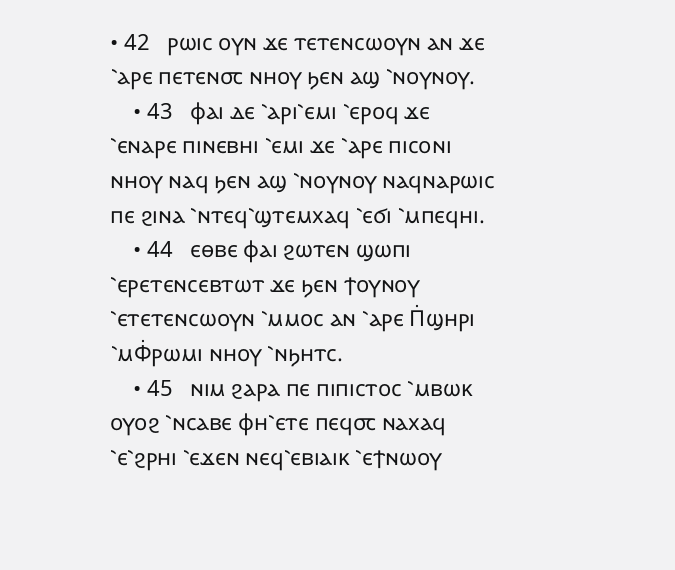• 42   ⲣⲱⲓⲥ ⲟⲩⲛ ϫⲉ ⲧⲉⲧⲉⲛⲥⲱⲟⲩⲛ ⲁⲛ ϫⲉ ⳿ⲁⲣⲉ ⲡⲉⲧⲉⲛ⳪ ⲛⲏⲟⲩ ϧⲉⲛ ⲁϣ ⳿ⲛⲟⲩⲛⲟⲩ.
    • 43   ⲫⲁⲓ ⲇⲉ ⳿ⲁⲣⲓ⳿ⲉⲙⲓ ⳿ⲉⲣⲟϥ ϫⲉ ⳿ⲉⲛⲁⲣⲉ ⲡⲓⲛⲉⲃⲏⲓ ⳿ⲉⲙⲓ ϫⲉ ⳿ⲁⲣⲉ ⲡⲓⲥⲟⲛⲓ ⲛⲏⲟⲩ ⲛⲁϥ ϧⲉⲛ ⲁϣ ⳿ⲛⲟⲩⲛⲟⲩ ⲛⲁϥⲛⲁⲣⲱⲓⲥ ⲡⲉ ϩⲓⲛⲁ ⳿ⲛⲧⲉϥ⳿ϣⲧⲉⲙⲭⲁϥ ⳿ⲉϭⲓ ⳿ⲙⲡⲉϥⲏⲓ.
    • 44   ⲉⲑⲃⲉ ⲫⲁⲓ ϩⲱⲧⲉⲛ ϣⲱⲡⲓ ⳿ⲉⲣⲉⲧⲉⲛⲥⲉⲃⲧⲱⲧ ϫⲉ ϧⲉⲛ ϯⲟⲩⲛⲟⲩ ⳿ⲉⲧⲉⲧⲉⲛⲥⲱⲟⲩⲛ ⳿ⲙⲙⲟⲥ ⲁⲛ ⳿ⲁⲣⲉ Ⲡ̇ϣⲏⲣⲓ ⳿ⲙⲪ̇ⲣⲱⲙⲓ ⲛⲏⲟⲩ ⳿ⲛϧⲏⲧⲥ.
    • 45   ⲛⲓⲙ ϩⲁⲣⲁ ⲡⲉ ⲡⲓⲡⲓⲥⲧⲟⲥ ⳿ⲙⲃⲱⲕ ⲟⲩⲟϩ ⳿ⲛⲥⲁⲃⲉ ⲫⲏ⳿ⲉⲧⲉ ⲡⲉϥ⳪ ⲛⲁⲭⲁϥ ⳿ⲉ⳿ϩⲣⲏⲓ ⳿ⲉϫⲉⲛ ⲛⲉϥ⳿ⲉⲃⲓⲁⲓⲕ ⳿ⲉϯⲛⲱⲟⲩ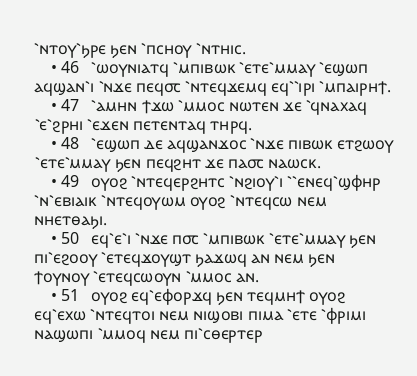⳿ⲛⲧⲟⲩ⳿ϧⲣⲉ ϧⲉⲛ ⳿ⲡⲥⲏⲟⲩ ⳿ⲛⲧⲏⲓⲥ.
    • 46   ⳿ⲱⲟⲩⲛⲓⲁⲧϥ ⳿ⲙⲡⲓⲃⲱⲕ ⳿ⲉⲧⲉ⳿ⲙⲙⲁⲩ ⳿ⲉϣⲱⲡ ⲁϥϣⲁⲛ⳿ⲓ ⳿ⲛϫⲉ ⲡⲉϥ⳪ ⳿ⲛⲧⲉϥϫⲉⲙϥ ⲉϥ⳿⳿ⲓⲣⲓ ⳿ⲙⲡⲁⲓⲣⲏϯ.
    • 47   ⳿ⲁⲙⲏⲛ ϯϫⲱ ⳿ⲙⲙⲟⲥ ⲛⲱⲧⲉⲛ ϫⲉ ⳿ϥⲛⲁⲭⲁϥ ⳿ⲉ⳿ϩⲣⲏⲓ ⳿ⲉϫⲉⲛ ⲡⲉⲧⲉⲛⲧⲁϥ ⲧⲏⲣϥ.
    • 48   ⳿ⲉϣⲱⲡ ⲇⲉ ⲁϥϣⲁⲛϫⲟⲥ ⳿ⲛϫⲉ ⲡⲓⲃⲱⲕ ⲉⲧϩⲱⲟⲩ ⳿ⲉⲧⲉ⳿ⲙⲙⲁⲩ ϧⲉⲛ ⲡⲉϥϩⲏⲧ ϫⲉ ⲡⲁ⳪ ⲛⲁⲱⲥⲕ.
    • 49   ⲟⲩⲟϩ ⳿ⲛⲧⲉϥⲉⲣϩⲏⲧⲥ ⳿ⲛϩⲓⲟⲩ⳿ⲓ ⳿⳿ⲉⲛⲉϥ⳿ϣⲫⲏⲣ ⳿ⲛ⳿ⲉⲃⲓⲁⲓⲕ ⳿ⲛⲧⲉϥⲟⲩⲱⲙ ⲟⲩⲟϩ ⳿ⲛⲧⲉϥⲥⲱ ⲛⲉⲙ ⲛⲏⲉⲧⲑⲁϧⲓ.
    • 50   ⲉϥ⳿ⲉ⳿ⲓ ⳿ⲛϫⲉ ⲡ⳪ ⳿ⲙⲡⲓⲃⲱⲕ ⳿ⲉⲧⲉ⳿ⲙⲙⲁⲩ ϧⲉⲛ ⲡⲓ⳿ⲉϩⲟⲟⲩ ⳿ⲉⲧⲉϥϫⲟⲩϣⲧ ϧⲁϫⲱϥ ⲁⲛ ⲛⲉⲙ ϧⲉⲛ ϯⲟⲩⲛⲟⲩ ⳿ⲉⲧⲉϥⲥⲱⲟⲩⲛ ⳿ⲙⲙⲟⲥ ⲁⲛ.
    • 51   ⲟⲩⲟϩ ⲉϥ⳿ⲉⲫⲟⲣϫϥ ϧⲉⲛ ⲧⲉϥⲙⲏϯ ⲟⲩⲟϩ ⲉϥ⳿ⲉⲭⲱ ⳿ⲛⲧⲉϥⲧⲟⲓ ⲛⲉⲙ ⲛⲓϣⲟⲃⲓ ⲡⲓⲙⲁ ⳿ⲉⲧⲉ ⳿ⲫⲣⲓⲙⲓ ⲛⲁϣⲱⲡⲓ ⳿ⲙⲙⲟϥ ⲛⲉⲙ ⲡⲓ⳿ⲥⲑⲉⲣⲧⲉⲣ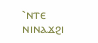⳿ⲛⲧⲉ ⲛⲓⲛⲁϫϩⲓ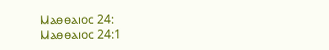Ⲙⲁⲑⲑⲁⲓⲟⲥ 24:
Ⲙⲁⲑⲑⲁⲓⲟⲥ 24:1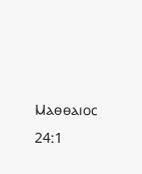Ⲙⲁⲑⲑⲁⲓⲟⲥ 24:1